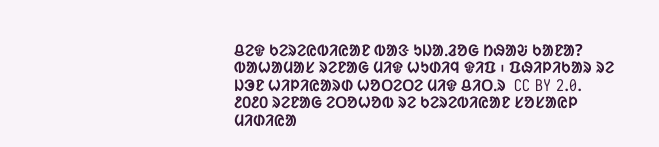ᱪᱮᱫ ᱠᱮᱨᱮᱭᱵᱤᱭᱟᱱ ᱵᱟᱝ ᱩᱡᱟᱹᱲᱚᱜ ᱴᱷᱟᱶ ᱠᱟᱱᱟ?
ᱵᱟᱦᱟᱢᱟᱥ ᱨᱮᱱᱟᱜ ᱢᱤᱫ ᱦᱩᱰᱤᱧ ᱫᱤᱯ ᱾ ᱯᱷᱤᱞᱤᱠᱟᱨ ᱨᱮ ᱡᱳᱱ ᱦᱤᱞᱤᱭᱟᱨᱰ ᱦᱚᱛᱮᱛᱮ ᱢᱤᱫ ᱪᱤᱛᱹᱨ  CC BY 2.0.
᱒᱐᱒᱐ ᱨᱮᱱᱟᱜ ᱮᱛᱚᱦᱚᱵ ᱨᱮ ᱠᱮᱨᱮᱵᱤᱭᱟᱱ ᱥᱚᱥᱟᱭᱞ ᱢᱤᱰᱤᱭᱟ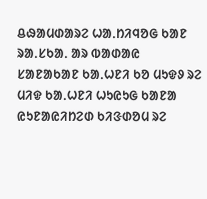ᱪᱷᱟᱢᱰᱟᱨᱮ ᱦᱟᱹᱴᱤᱧᱚᱜ ᱠᱟᱱ ᱨᱟᱹᱥᱠᱟᱹ ᱟᱨ ᱵᱟᱰᱟᱭ ᱥᱟᱱᱟᱠᱟᱱ ᱠᱟᱹᱦᱱᱤ ᱠᱚ ᱢᱩᱫᱽ ᱨᱮ ᱢᱤᱫ ᱠᱟᱹᱦᱱᱤ ᱦᱩᱭᱩᱜ ᱠᱟᱱᱟ  ᱭᱩᱱᱟᱭᱤᱴᱮᱰ ᱠᱤᱝᱰᱚᱢ ᱨᱮ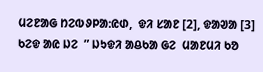ᱢᱮᱱᱟᱜ ᱴᱮᱵᱽᱞᱟᱺᱭᱰ,  ᱫᱤ ᱥᱟᱱ [2], ᱫᱟᱣᱟ [3] ᱠᱮᱫ ᱟᱭ ᱡᱮ  ” ᱡᱩᱫᱤ ᱟᱪᱠᱟ ᱜᱮ  ᱢᱟᱱᱢᱤ ᱠᱚ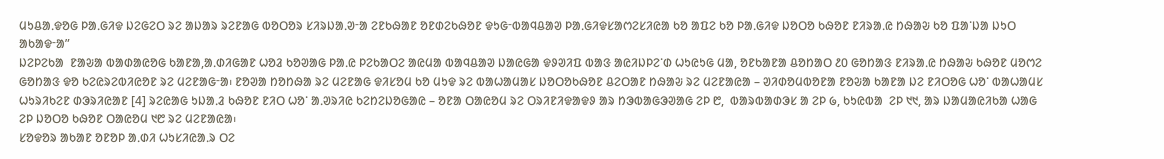ᱢᱩᱪᱟᱹᱫᱚᱜ ᱞᱟᱹᱜᱤᱫ ᱡᱮᱜᱮᱛ ᱨᱮ ᱟᱡᱟᱨ ᱨᱮᱱᱟᱜ ᱵᱚᱛᱚᱨ ᱥᱤᱨᱡᱟᱹᱣᱼᱟ ᱮᱱᱠᱷᱟᱱ ᱚᱱᱰᱮᱠᱷᱚᱱ ᱫᱩᱜᱼᱵᱟᱧᱪᱟᱣ ᱞᱟᱹᱜᱤᱫᱥᱟᱬᱮᱥᱤᱭᱟ ᱠᱚ ᱟᱯᱮ ᱠᱚ ᱞᱟᱹᱜᱤᱫ ᱡᱚᱛᱚ ᱠᱷᱚᱱ ᱱᱤᱨᱟᱹᱭ ᱴᱷᱟᱶ ᱠᱚ ᱯᱟᱸᱡᱟ ᱡᱩᱛ ᱟᱠᱟᱫᱼᱟ”
ᱡᱮᱞᱮᱠᱟ  ᱱᱟᱶᱟ ᱵᱟᱰᱟᱭᱚᱜ ᱠᱟᱱᱟ,ᱟᱹᱰᱤᱜᱟᱱ ᱦᱚᱲ ᱠᱚᱣᱟᱜ ᱞᱟᱹᱭ ᱞᱮᱠᱟᱛᱮ ᱟᱭᱢᱟ ᱵᱟᱧᱪᱟᱣ ᱡᱟᱭᱜᱟ ᱫᱽᱣᱤᱯ ᱵᱟᱝ ᱟᱭᱤᱡᱞᱮᱸᱰ ᱦᱩᱭᱩᱜ ᱢᱟ, ᱚᱱᱠᱟᱱᱟ ᱪᱚᱴᱟᱛ ᱒᱐ ᱜᱚᱴᱟᱝ ᱱᱤᱨᱟᱹᱭ ᱴᱷᱟᱶ ᱠᱷᱚᱱ ᱢᱚᱬᱮ ᱜᱚᱴᱟᱝ ᱫᱚ ᱠᱮᱭᱨᱮᱵᱤᱭᱚᱱ ᱨᱮ ᱢᱮᱱᱟᱜᱼᱟ᱾ ᱱᱚᱣᱟ ᱴᱚᱴᱷᱟ ᱨᱮ ᱢᱮᱱᱟᱜ ᱫᱤᱥᱚᱢ ᱠᱚ ᱢᱩᱫ ᱨᱮ ᱵᱟᱦᱟᱢᱟᱥ ᱡᱚᱛᱚᱠᱷᱚᱱ ᱪᱮᱛᱟᱱ ᱴᱷᱟᱶ ᱨᱮ ᱢᱮᱱᱟᱭᱟ – ᱣᱤᱰᱚᱢᱵᱚᱱᱟ ᱱᱚᱶᱟ ᱠᱟᱱᱟ ᱡᱮ ᱱᱤᱛᱚᱜ ᱦᱚᱸ ᱵᱟᱦᱟᱢᱥ ᱦᱩᱨᱤᱠᱮᱱ ᱰᱳᱨᱤᱭᱟᱱ [4] ᱨᱮᱭᱟᱜ ᱩᱡᱟᱹᱲ ᱠᱷᱚᱱ ᱱᱤᱛ ᱦᱚᱸ ᱟᱹᱣᱨᱤᱭ ᱠᱮᱴᱮᱡᱚᱜᱟᱭ – ᱚᱱᱟ ᱛᱟᱭᱚᱢ ᱨᱮ ᱛᱨᱤᱱᱤᱫᱟᱫᱽ ᱟᱨ ᱴᱳᱵᱟᱜᱳᱣᱟᱜ ᱮᱞ ᱘,  ᱵᱟᱨᱵᱟᱰᱳᱥ ᱟ ᱮᱞ ᱙, ᱠᱩᱭᱵᱟ  ᱮᱞ ᱑᱑, ᱟᱨ ᱡᱟᱢᱟᱭᱤᱠᱟ ᱦᱟᱜ ᱮᱞ ᱡᱚᱛᱚ ᱠᱷᱚᱱ ᱛᱟᱭᱚᱢ ᱑᱘ ᱨᱮ ᱢᱮᱱᱟᱭᱟ᱾
ᱥᱚᱫᱚᱨ ᱟᱠᱟᱱ ᱚᱱᱚᱞ ᱟᱹᱰᱤ ᱦᱩᱥᱤᱭᱟᱹᱨ ᱛᱮ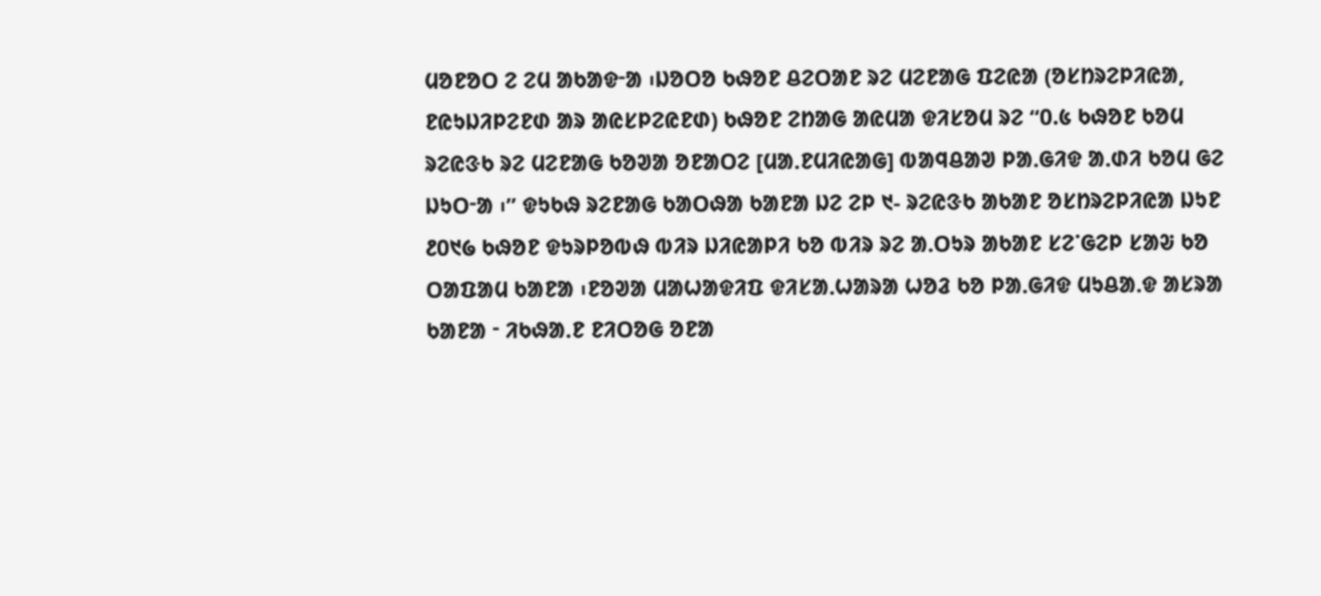ᱢᱚᱱᱚᱛ ᱮ ᱮᱢ ᱟᱠᱟᱫᱼᱟ ᱾ᱡᱚᱛᱚ ᱠᱷᱚᱱ ᱪᱮᱛᱟᱱ ᱨᱮ ᱢᱮᱱᱟᱜ ᱯᱮᱭᱟ (ᱚᱥᱴᱨᱮᱞᱤᱭᱟ, ᱱᱭᱩᱡᱤᱞᱮᱱᱰ ᱟᱨ ᱟᱭᱥᱞᱮᱭᱱᱰ) ᱠᱷᱚᱱ ᱮᱴᱟᱜ ᱟᱭᱢᱟ ᱫᱤᱥᱚᱢ ᱨᱮ “᱐.᱕ ᱠᱷᱚᱱ ᱠᱚᱢ ᱨᱮᱭᱝᱠ ᱨᱮ ᱢᱮᱱᱟᱜ ᱠᱚᱣᱟ ᱚᱱᱟᱛᱮ [ᱢᱟᱹᱱᱢᱤᱭᱟᱜ] ᱵᱟᱧᱪᱟᱣ ᱞᱟᱹᱜᱤᱫ ᱟᱹᱰᱤ ᱠᱚᱢ ᱜᱮ ᱡᱩᱛᱼᱟ ᱾” ᱫᱩᱠᱷ ᱨᱮᱱᱟᱜ ᱠᱟᱛᱷᱟ ᱠᱟᱱᱟ ᱡᱮ ᱮᱞ ᱑- ᱨᱮᱭᱝᱠ ᱟᱠᱟᱱ ᱚᱥᱴᱨᱮᱞᱤᱭᱟ ᱡᱩᱱ ᱒᱐᱑᱙ ᱠᱷᱚᱱ ᱫᱩᱨᱞᱚᱵᱷ ᱵᱤᱨ ᱡᱤᱭᱟᱞᱤ ᱠᱚ ᱵᱤᱨ ᱨᱮ ᱟᱹᱛᱩᱨ ᱟᱠᱟᱱ ᱥᱮᱸᱜᱮᱞ ᱥᱟᱶ ᱠᱚ ᱛᱟᱯᱟᱢ ᱠᱟᱱᱟ ᱾ᱱᱚᱣᱟ ᱢᱟᱦᱟᱫᱤᱯ ᱫᱤᱥᱟᱹᱦᱟᱨᱟ ᱦᱚᱲ ᱠᱚ ᱞᱟᱹᱜᱤᱫ ᱢᱩᱪᱟᱹᱫ ᱟᱥᱨᱟ ᱠᱟᱱᱟ ᱼ ᱤᱠᱷᱟᱹᱱ ᱱᱤᱛᱚᱜ ᱚᱱᱟ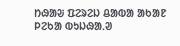ᱴᱷᱟᱶ ᱯᱮᱨᱮᱡ ᱪᱟᱵᱟ ᱟᱠᱟᱱ ᱞᱮᱠᱟ ᱵᱩᱡᱷᱟᱹᱣ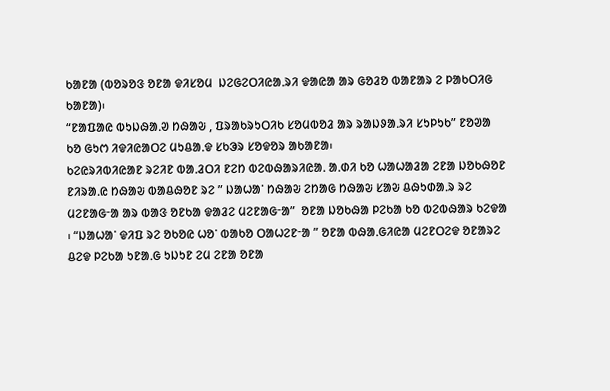ᱠᱟᱱᱟ (ᱵᱚᱨᱚᱝ ᱚᱱᱟ ᱫᱤᱥᱚᱢ  ᱡᱮᱜᱮᱛᱤᱭᱟᱹᱨᱤ ᱫᱟᱭᱟ ᱟᱨ ᱜᱚᱲᱚ ᱵᱟᱱᱟᱨ ᱮ ᱞᱟᱠᱛᱤᱜ ᱠᱟᱱᱟ)᱾
“ᱱᱟᱯᱟᱭ ᱵᱩᱡᱷᱟᱹᱣ ᱴᱷᱟᱶ , ᱯᱨᱟᱠᱨᱩᱛᱤᱠ ᱥᱚᱢᱵᱚᱲ ᱟᱨ ᱨᱟᱡᱽᱟᱹᱨᱤ ᱥᱩᱞᱩᱠ” ᱱᱚᱣᱟ ᱠᱚ ᱜᱩᱬ ᱤᱫᱤᱭᱟᱛᱮ ᱢᱩᱪᱟᱹᱫ ᱥᱠᱳᱨ ᱥᱚᱫᱚᱨ ᱟᱠᱟᱱᱟ᱾
ᱠᱮᱭᱨᱤᱵᱤᱭᱟᱱ ᱨᱮᱤᱱ ᱵᱟᱹᱲᱛᱤ ᱱᱮᱴ ᱵᱮᱵᱷᱟᱨᱤᱭᱟᱹ ᱟᱹᱰᱤ ᱠᱚ ᱦᱟᱦᱟᱲᱟ ᱮᱱᱟ ᱡᱚᱠᱷᱚᱱ ᱱᱤᱨᱟᱹᱭ ᱴᱷᱟᱶ ᱵᱟᱪᱷᱚᱱ ᱨᱮ ” ᱡᱟᱦᱟᱸ ᱴᱷᱟᱶ ᱮᱴᱟᱜ ᱴᱷᱟᱶ ᱥᱟᱶ ᱪᱷᱩᱰᱟᱹᱨ ᱨᱮ ᱢᱮᱱᱟᱜᱼᱟ ᱟᱨ ᱵᱟᱝ ᱚᱱᱠᱟ ᱫᱟᱲᱮ ᱢᱮᱱᱟᱜᱼᱟ”  ᱚᱱᱟ ᱡᱚᱠᱷᱟ ᱞᱮᱠᱟ ᱠᱚ ᱵᱮᱵᱷᱟᱨ ᱠᱮᱫᱟ ᱾ “ᱡᱟᱦᱟᱸ ᱫᱤᱯ ᱨᱮ ᱚᱠᱚᱭ ᱦᱚᱸ ᱵᱟᱠᱚ ᱛᱟᱦᱮᱱᱼᱟ ” ᱚᱱᱟ ᱵᱷᱟᱹᱜᱤᱭᱟ ᱢᱮᱱᱛᱮᱫ ᱚᱱᱟᱨᱮ ᱪᱮᱫ ᱞᱮᱠᱟ ᱩᱱᱟᱹᱜ ᱩᱡᱩᱱ ᱮᱢ ᱮᱱᱟ ᱚᱱᱟ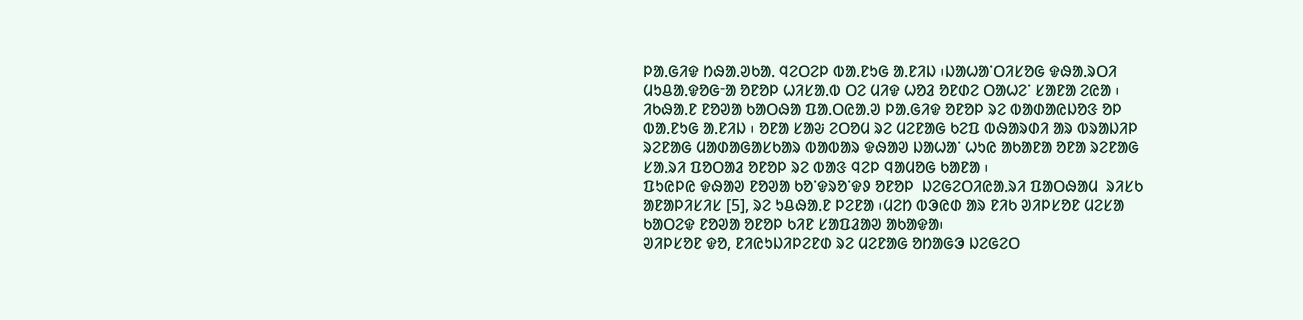ᱞᱟᱹᱜᱤᱫ ᱴᱷᱟᱹᱣᱠᱟᱹ ᱧᱮᱛᱮᱞ ᱵᱟᱹᱱᱩᱜ ᱟᱹᱱᱤᱡ ᱾ᱡᱟᱦᱟᱸᱛᱤᱥᱚᱜ ᱫᱷᱟᱹᱨᱛᱤ ᱢᱩᱪᱟᱹᱫᱚᱜᱼᱟ ᱚᱱᱚᱞ ᱦᱤᱥᱟᱹᱵ ᱛᱮ ᱢᱤᱫ ᱦᱚᱲ ᱚᱱᱰᱮ ᱛᱟᱦᱮᱸ ᱥᱟᱱᱟ ᱮᱭᱟ ᱾ ᱤᱠᱷᱟᱹᱱ ᱱᱚᱣᱟ ᱠᱟᱛᱷᱟ ᱯᱟᱹᱛᱭᱟᱹᱣ ᱞᱟᱹᱜᱤᱫ ᱚᱱᱚᱞ ᱨᱮ ᱵᱟᱰᱟᱭᱡᱚᱝ ᱚᱞ ᱵᱟᱹᱱᱩᱜ ᱟᱹᱱᱤᱡ ᱾ ᱚᱱᱟ ᱥᱟᱶ ᱮᱛᱚᱢ ᱨᱮ ᱢᱮᱱᱟᱜ ᱠᱮᱯ ᱵᱷᱟᱨᱰᱤ ᱟᱨ ᱵᱨᱟᱡᱤᱞ ᱨᱮᱱᱟᱜ ᱢᱟᱰᱟᱜᱟᱥᱠᱟᱨ ᱵᱟᱵᱟᱨ ᱫᱷᱟᱣ ᱡᱟᱦᱟᱸ ᱦᱩᱭ ᱟᱠᱟᱱᱟ ᱚᱱᱟ ᱨᱮᱱᱟᱜ ᱥᱟᱹᱨᱤ ᱯᱚᱛᱟᱲ ᱚᱱᱚᱞ ᱨᱮ ᱵᱟᱝ ᱧᱮᱞ ᱧᱟᱢᱚᱜ ᱠᱟᱱᱟ ᱾
ᱯᱩᱭᱞᱭ ᱫᱷᱟᱣ ᱱᱚᱣᱟ ᱠᱚᱸᱫᱨᱚᱸᱫᱽ ᱚᱱᱚᱞ  ᱡᱮᱜᱮᱛᱤᱭᱟᱹᱨᱤ ᱯᱟᱛᱷᱟᱢ  ᱨᱤᱥᱠ ᱟᱱᱟᱞᱤᱥᱤᱥ [5], ᱨᱮ ᱩᱪᱷᱟᱹᱱ ᱞᱮᱱᱟ ᱾ᱢᱮᱴ ᱵᱳᱭᱰ ᱟᱨ ᱱᱤᱠ ᱣᱤᱞᱥᱚᱱ ᱢᱮᱥᱟ ᱠᱟᱛᱮᱫ ᱱᱚᱣᱟ ᱚᱱᱚᱞ ᱠᱤᱱ ᱥᱟᱯᱲᱟᱣ ᱟᱠᱟᱫᱟ᱾
ᱣᱤᱞᱥᱚᱱ ᱫᱚ, ᱱᱤᱭᱩᱡᱤᱞᱮᱱᱰ ᱨᱮ ᱢᱮᱱᱟᱜ ᱚᱴᱟᱜᱳ ᱡᱮᱜᱮᱛ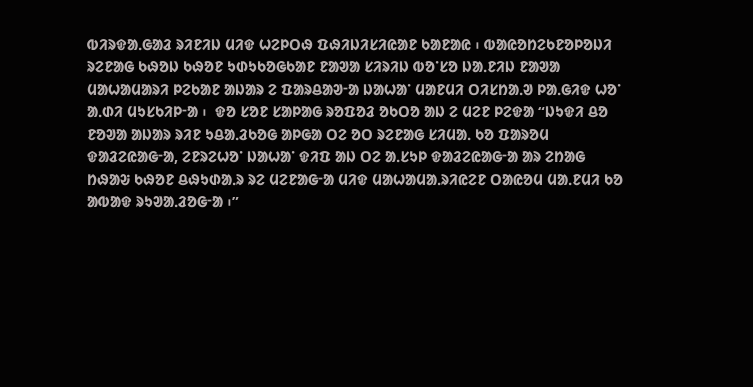ᱵᱤᱨᱫᱟᱹᱜᱟᱲ ᱨᱤᱱᱤᱡ ᱢᱤᱫ ᱦᱮᱞᱛᱷ ᱯᱷᱤᱡᱤᱥᱤᱭᱟᱱ ᱠᱟᱱᱟᱭ ᱾ ᱵᱟᱭᱚᱴᱮᱠᱱᱚᱞᱚᱡᱤ ᱨᱮᱱᱟᱜ ᱠᱷᱚᱡ ᱠᱷᱚᱱ ᱩᱰᱩᱠᱚᱜᱠᱟᱱ ᱱᱟᱣᱟ ᱥᱤᱨᱤᱡ ᱵᱚᱸᱥᱚ ᱡᱟᱹᱱᱤᱡ ᱱᱟᱣᱟ  ᱢᱟᱦᱟᱢᱟᱨᱤ ᱞᱮᱠᱟᱱ ᱟᱡᱟᱨ ᱮ ᱯᱟᱨᱪᱟᱣᱼᱟ ᱡᱟᱦᱟᱸ ᱢᱟᱱᱢᱤ ᱛᱤᱥᱴᱟᱹᱣ ᱞᱟᱹᱜᱤᱫ ᱦᱚᱸ ᱟᱹᱰᱤ ᱢᱩᱥᱠᱤᱞᱼᱟ ᱾  ᱫᱚ ᱥᱚᱱ ᱥᱟᱞᱟᱜ ᱨᱚᱯᱚᱲ ᱚᱠᱛᱚ ᱟᱡ ᱮ ᱢᱮᱱ ᱞᱮᱫᱟ “ᱡᱩᱫᱤ ᱪᱚ ᱱᱚᱣᱟ ᱟᱡᱟᱨ ᱨᱤᱱ ᱩᱪᱟᱹᱲᱠᱚᱜ ᱟᱞᱜᱟ ᱛᱮ ᱚᱛ ᱨᱮᱱᱟᱜ ᱥᱤᱢᱟᱹ ᱠᱚ ᱯᱟᱨᱚᱢ ᱫᱟᱲᱮᱭᱟᱜᱼᱟ, ᱮᱱᱨᱮᱦᱚᱸ ᱡᱟᱦᱟᱸ ᱫᱤᱯ ᱟᱡ ᱛᱮ ᱟᱹᱥᱩᱞ ᱫᱟᱲᱮᱭᱟᱜᱼᱟ ᱟᱨ ᱮᱴᱟᱜ ᱴᱷᱟᱶ ᱠᱷᱚᱱ ᱪᱷᱩᱰᱟᱹᱨ ᱨᱮ ᱢᱮᱱᱟᱜᱼᱟ ᱢᱤᱫ ᱢᱟᱦᱟᱢᱟᱹᱨᱤᱭᱮᱱ ᱛᱟᱭᱚᱢ ᱢᱟᱹᱱᱢᱤ ᱠᱚ ᱟᱵᱟᱫ ᱨᱩᱣᱟᱹᱲᱚᱜᱼᱟ ᱾”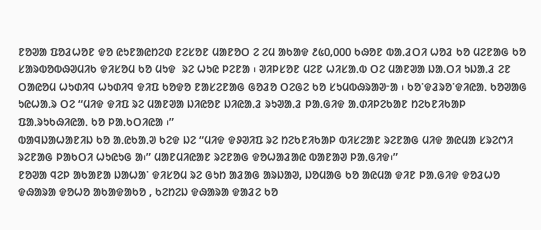ᱱᱚᱣᱟ ᱯᱚᱲᱦᱚᱱ ᱫᱚ ᱭᱩᱱᱟᱭᱴᱮᱰ ᱱᱮᱥᱚᱱ ᱢᱟᱱᱚᱛ ᱮ ᱮᱢ ᱟᱠᱟᱫ ᱒᱕᱐,᱐᱐᱐ ᱠᱷᱚᱱ ᱵᱟᱹᱲᱛᱤ ᱦᱚᱲ ᱠᱚ ᱢᱮᱱᱟᱜ ᱠᱚ ᱥᱟᱨᱵᱚᱵᱷᱣᱢᱤᱠ ᱫᱤᱥᱚᱢ ᱠᱚ ᱢᱩᱫ  ᱨᱮ ᱦᱩᱭ ᱞᱮᱱᱟ ᱾ ᱣᱤᱞᱥᱚᱱ ᱢᱮᱱ ᱦᱤᱥᱟᱹᱵ ᱛᱮ ᱢᱟᱱᱣᱟ ᱡᱟᱹᱛᱤ ᱩᱡᱟᱹᱲ ᱮᱱ ᱛᱟᱭᱚᱢ ᱦᱩᱰᱤᱧ ᱦᱩᱰᱤᱧ ᱫᱤᱯ ᱠᱚᱫᱚ ᱱᱟᱥᱮᱱᱟᱜ ᱜᱚᱲᱚ ᱛᱮᱜᱮ ᱠᱚ ᱥᱩᱢᱵᱷᱨᱟᱣᱼᱟ ᱾ ᱠᱚᱸᱫᱲᱨᱚᱸᱫᱤᱭᱟᱹ ᱠᱚᱣᱟᱜ ᱩᱭᱦᱟᱹᱨ ᱛᱮ “ᱢᱤᱫ ᱫᱤᱯ ᱨᱮ ᱢᱟᱱᱣᱟ ᱡᱤᱭᱚᱱ ᱡᱤᱭᱟᱹᱲ ᱨᱩᱣᱟᱹᱲ ᱞᱟᱹᱜᱤᱫ ᱟᱹᱰᱤᱞᱮᱠᱟᱱ ᱴᱮᱠᱱᱤᱠᱟᱞ ᱯᱟᱹᱨᱩᱠᱷᱤᱭᱟᱹ ᱠᱚ ᱞᱟᱹᱠᱛᱤᱭᱟ ᱾”
ᱵᱟᱧᱡᱟᱦᱟᱱᱤᱡ ᱠᱚ ᱟᱹᱭᱠᱟᱹᱣ ᱠᱮᱫ ᱡᱮ “ᱢᱤᱫ ᱫᱽᱣᱤᱯ ᱨᱮ ᱴᱮᱠᱱᱤᱠᱟᱞ ᱵᱤᱥᱮᱟᱱ ᱨᱮᱱᱟᱜ ᱢᱤᱫ ᱟᱭᱢᱟ ᱥᱨᱮᱬᱤ ᱨᱮᱱᱟᱜ ᱞᱟᱠᱛᱤ ᱦᱩᱭᱩᱜ ᱟ᱾” ᱢᱟᱱᱢᱤᱭᱟᱱ ᱨᱮᱱᱟᱜ ᱫᱚᱦᱟᱲᱟᱭ ᱵᱟᱱᱟᱣ ᱞᱟᱹᱜᱤᱫ᱾”
ᱱᱚᱣᱟ ᱧᱮᱞ ᱟᱠᱟᱱᱟ ᱡᱟᱦᱟᱸ ᱫᱤᱥᱚᱢ ᱨᱮ ᱜᱩᱴ ᱟᱲᱟᱜ ᱟᱨᱡᱟᱣ, ᱡᱚᱢᱟᱜ ᱠᱚ ᱟᱭᱢᱟ ᱫᱤᱱ ᱞᱟᱹᱜᱤᱫ ᱫᱚᱲᱦᱚ ᱫᱷᱟᱨᱟ ᱫᱚᱦᱚ ᱟᱠᱟᱫᱟᱠᱚ , ᱠᱮᱴᱮᱡ ᱫᱷᱟᱨᱟ ᱫᱟᱲᱮ ᱠᱚ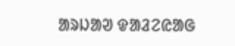ᱟᱨᱡᱟᱣ ᱫᱟᱲᱮᱭᱟᱜ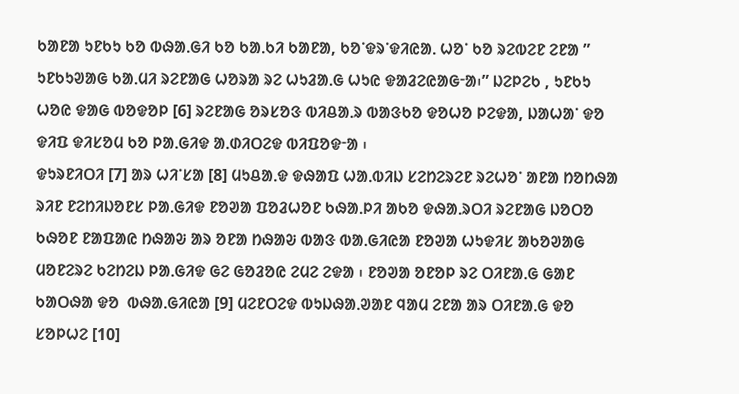ᱠᱟᱱᱟ ᱩᱱᱠᱩ ᱠᱚ ᱵᱷᱟᱹᱜᱤ ᱠᱚ ᱠᱟᱹᱠᱤ ᱠᱟᱱᱟ, ᱠᱚᱸᱫᱨᱸᱫᱤᱭᱟᱹ ᱦᱚᱸ ᱠᱚ ᱨᱮᱵᱮᱱ ᱮᱱᱟ ” ᱩᱱᱠᱩᱣᱟᱜ ᱠᱟᱹᱢᱤ ᱨᱮᱱᱟᱜ ᱦᱚᱨᱟ ᱨᱮ ᱦᱩᱲᱟᱹᱜ ᱦᱩᱭ ᱫᱟᱲᱮᱭᱟᱜᱼᱟ᱾” ᱡᱮᱞᱮᱠ , ᱩᱱᱠᱩ ᱦᱚᱭ ᱫᱟᱜ ᱵᱚᱫᱚᱞ [6] ᱨᱮᱱᱟᱜ ᱚᱨᱥᱚᱝ ᱵᱤᱪᱟᱹᱨ ᱵᱟᱝᱠᱚ ᱫᱚᱦᱚ ᱞᱮᱫᱟ, ᱡᱟᱦᱟᱸ ᱫᱚ ᱫᱤᱯ ᱫᱤᱥᱚᱢ ᱠᱚ ᱞᱟᱹᱜᱤᱫ ᱟᱹᱰᱤᱛᱮᱫ ᱵᱤᱯᱚᱫᱼᱟ ᱾
ᱫᱩᱨᱱᱤᱛᱤ [7] ᱟᱨ ᱦᱤᱸᱥᱟ [8] ᱢᱩᱪᱟᱹᱫ ᱫᱷᱟᱯ ᱦᱟᱹᱵᱤᱡ ᱥᱮᱴᱮᱨᱮᱱ ᱨᱮᱦᱚᱸ ᱟᱱᱟ ᱴᱚᱴᱷᱟ ᱨᱤᱱ ᱱᱮᱴᱤᱡᱚᱱᱥ ᱞᱟᱹᱜᱤᱫ ᱱᱚᱣᱟ ᱯᱚᱲᱦᱚᱱ ᱠᱷᱟᱹᱞᱤ ᱟᱠᱚ ᱫᱷᱟᱹᱨᱛᱤ ᱨᱮᱱᱟᱜ ᱡᱚᱛᱚ ᱠᱷᱚᱱ ᱱᱟᱯᱟᱭ ᱴᱷᱟᱶ ᱟᱨ ᱚᱱᱟ ᱴᱷᱟᱶ ᱵᱟᱝ ᱵᱟᱹᱜᱤᱭᱟ ᱱᱚᱣᱟ ᱦᱩᱫᱤᱥ ᱟᱠᱚᱣᱟᱜ ᱢᱚᱱᱮᱨᱮ ᱠᱮᱴᱮᱡ ᱞᱟᱹᱜᱤᱫ ᱜᱮ ᱜᱚᱲᱚᱭ ᱮᱢᱮ ᱮᱫᱟ ᱾ ᱱᱚᱣᱟ ᱚᱱᱚᱞ ᱨᱮ ᱛᱤᱱᱟᱹᱜ ᱜᱟᱱ ᱠᱟᱛᱷᱟ ᱫᱚ  ᱵᱷᱟᱹᱜᱤᱭᱟ [9] ᱢᱮᱱᱛᱮᱫ ᱵᱩᱡᱷᱟᱹᱣᱟᱱ ᱧᱟᱢ ᱮᱱᱟ ᱟᱨ ᱛᱤᱱᱟᱹᱜ ᱫᱚ ᱥᱚᱞᱦᱮ [10]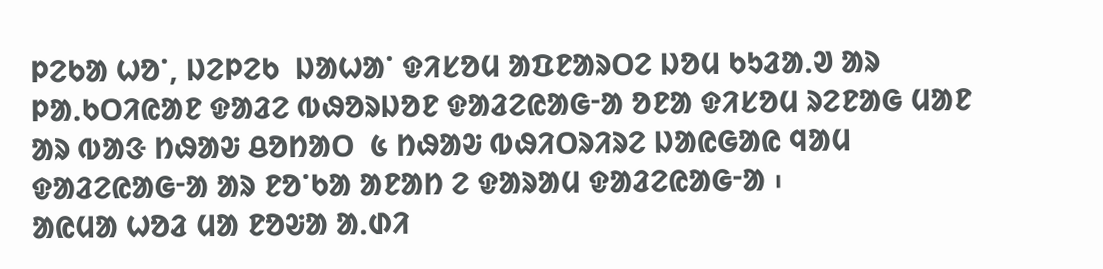ᱞᱮᱠᱟ ᱦᱚᱸ, ᱡᱮᱞᱮᱠ  ᱡᱟᱦᱟᱸ ᱫᱤᱥᱚᱢ ᱟᱯᱱᱟᱨᱛᱮ ᱡᱚᱢ ᱠᱩᱲᱟᱹᱣ ᱟᱨ ᱞᱟᱹᱠᱛᱤᱭᱟᱱ ᱫᱟᱲᱮ ᱵᱷᱚᱨᱡᱚᱱ ᱫᱟᱲᱮᱭᱟᱜᱼᱟ ᱚᱱᱟ ᱫᱤᱥᱚᱢ ᱨᱮᱱᱟᱜ ᱢᱟᱱ ᱟᱨ ᱵᱟᱝ ᱴᱷᱟᱶ ᱪᱚᱴᱟᱛ  ᱕ ᱴᱷᱟᱶ ᱵᱷᱤᱛᱨᱤᱨᱮ ᱡᱟᱭᱜᱟᱭ ᱧᱟᱢ ᱫᱟᱲᱮᱭᱟᱜᱼᱟ ᱟᱨ ᱱᱚᱸᱠᱟ ᱟᱱᱟᱴ ᱮ ᱫᱟᱨᱟᱢ ᱫᱟᱲᱮᱭᱟᱜᱼᱟ ᱾
ᱟᱭᱢᱟ ᱦᱚᱲ ᱢᱟ ᱱᱚᱶᱟ ᱟᱹᱰᱤ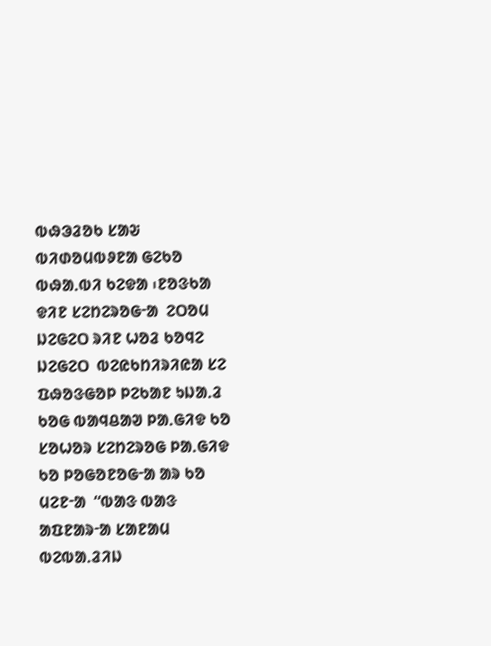ᱵᱷᱳᱲᱚᱠ ᱥᱟᱶ ᱵᱤᱰᱚᱢᱵᱽᱱᱟ ᱜᱮᱠᱚ ᱵᱷᱟᱹᱵᱤ ᱠᱮᱫᱟ ᱾ᱱᱚᱝᱠᱟ ᱫᱤᱱ ᱥᱮᱴᱮᱨᱚᱜᱼᱟ  ᱮᱛᱚᱢ ᱡᱮᱜᱮᱛ ᱨᱤᱱ ᱦᱚᱲ ᱠᱚᱧᱮ ᱡᱮᱜᱮᱛ  ᱵᱮᱭᱠᱴᱤᱨᱤᱭᱟ ᱥᱮ ᱯᱷᱚᱝᱜᱚᱞ ᱞᱮᱠᱟᱱ ᱩᱡᱟᱹᱲ ᱠᱚᱜ ᱵᱟᱧᱪᱟᱣ ᱞᱟᱹᱜᱤᱫ ᱠᱚ ᱥᱚᱦᱚᱨ ᱥᱮᱴᱮᱨᱚᱜ ᱞᱟᱹᱜᱤᱫ ᱠᱚ ᱞᱚᱜᱚᱱᱚᱜᱼᱟ ᱟᱨ ᱠᱚ ᱢᱮᱱᱼᱟ  “ᱵᱟᱝ ᱵᱟᱝ ᱟᱯᱱᱟᱨᱼᱟ ᱥᱟᱱᱟᱢ ᱵᱮᱵᱟᱹᱲᱤᱡ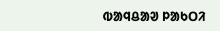ᱵᱟᱧᱪᱟᱣ ᱞᱟᱠᱛᱤ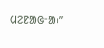ᱢᱮᱱᱟᱜᱼᱟ᱾”